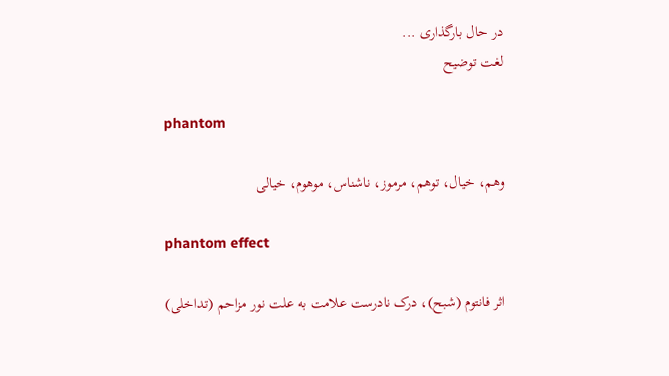در حال بارگذاری ...
لغت توضیح

phantom

وهم، خیال، توهم، مرموز، ناشناس، موهوم، خیالی

phantom effect

اثر فانتوم (شبح)، درک نادرست علامت به علت نور مزاحم (تداخلی)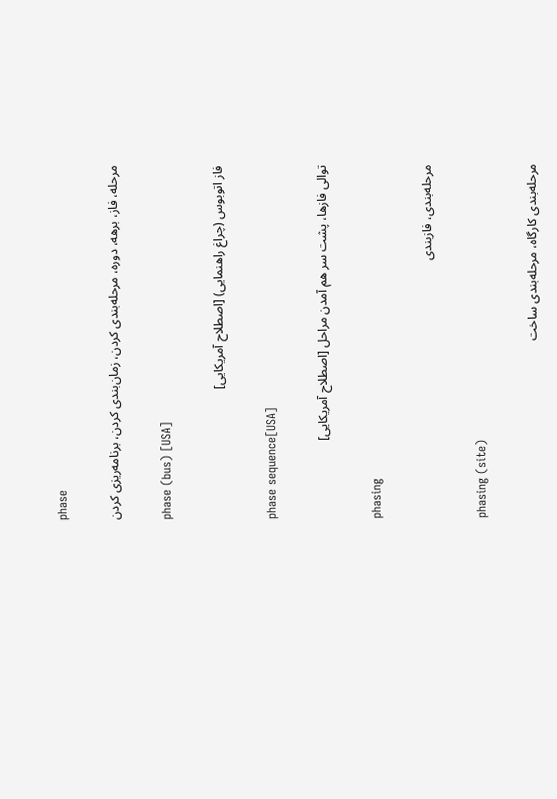phase

مرحله، فاز، برهه، دوره، مرحله‌بندی کردن، زمان‌بندی کردن، برنامه‌ریزی کردن

phase (bus) [USA]

فاز اتوبوس (چراغ راهنمایی) [اصطلاح آمریکایی]

phase sequence[USA]

توالی فازها، پشت سر هم آمدن مراحل [اصطلاح آمریکایی]

phasing

مرحله‌بندی، فازبندی

phasing (site)

مرحله‌بندی کارگاه، مرحله‌بندی ساخت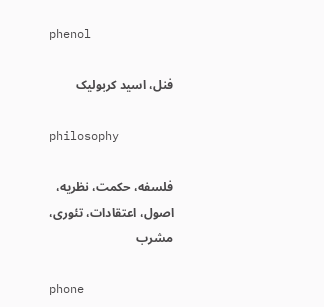phenol

فنل، اسید کربولیک

philosophy

فلسفه، حکمت، نظریه، اصول، اعتقادات، تئوری، مشرب

phone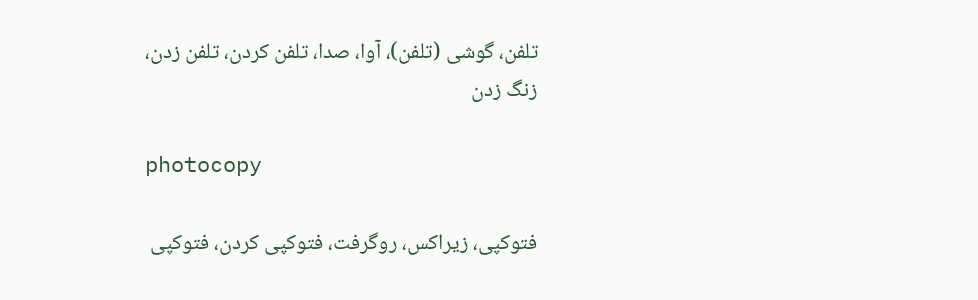تلفن، گوشی (تلفن)، آوا، صدا، تلفن کردن، تلفن زدن، زنگ زدن

photocopy

فتوکپی، زیراکس، روگرفت، فتوکپی کردن، فتوکپی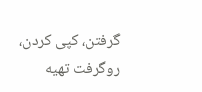گرفتن، کپی کردن، روگرفت تهیه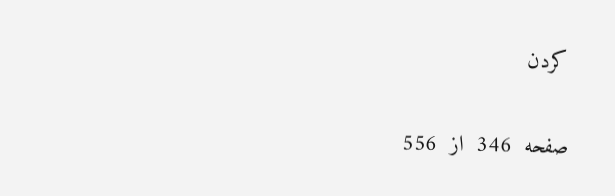کردن

صفحه  346  از  556